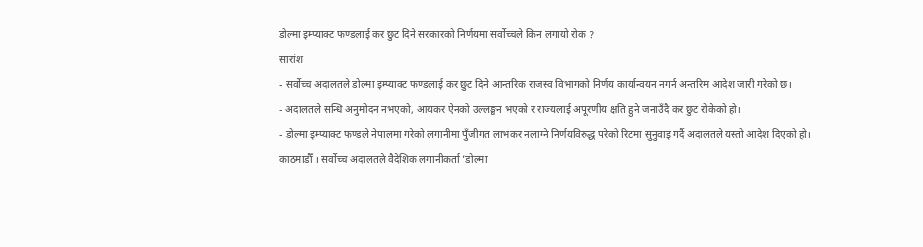डोल्मा इम्प्याक्ट फण्डलाई कर छुट दिने सरकारको निर्णयमा सर्वोच्चले किन लगायो रोक ?
सारांश
- सर्वोच्च अदालतले डोल्मा इम्प्याक्ट फण्डलाई कर छुट दिने आन्तरिक राजस्व विभागको निर्णय कार्यान्वयन नगर्न अन्तरिम आदेश जारी गरेको छ।
- अदालतले सन्धि अनुमोदन नभएको, आयकर ऐनको उल्लङ्घन भएको र राज्यलाई अपूरणीय क्षति हुने जनाउँदै कर छुट रोकेको हो।
- डोल्मा इम्प्याक्ट फण्डले नेपालमा गरेको लगानीमा पुँजीगत लाभकर नलाग्ने निर्णयविरुद्ध परेको रिटमा सुनुवाइ गर्दै अदालतले यस्तो आदेश दिएको हो।
काठमाडौँ । सर्वोच्च अदालतले वैदेशिक लगानीकर्ता ’डोल्मा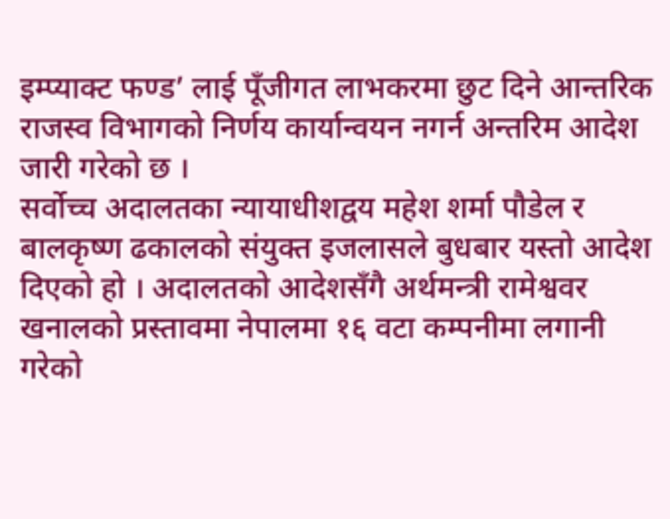इम्प्याक्ट फण्ड’ लाई पूँजीगत लाभकरमा छुट दिने आन्तरिक राजस्व विभागको निर्णय कार्यान्वयन नगर्न अन्तरिम आदेश जारी गरेको छ ।
सर्वोच्च अदालतका न्यायाधीशद्वय महेश शर्मा पौडेल र बालकृष्ण ढकालको संयुक्त इजलासले बुधबार यस्तो आदेश दिएको हो । अदालतको आदेशसँगै अर्थमन्त्री रामेश्ववर खनालको प्रस्तावमा नेपालमा १६ वटा कम्पनीमा लगानी गरेको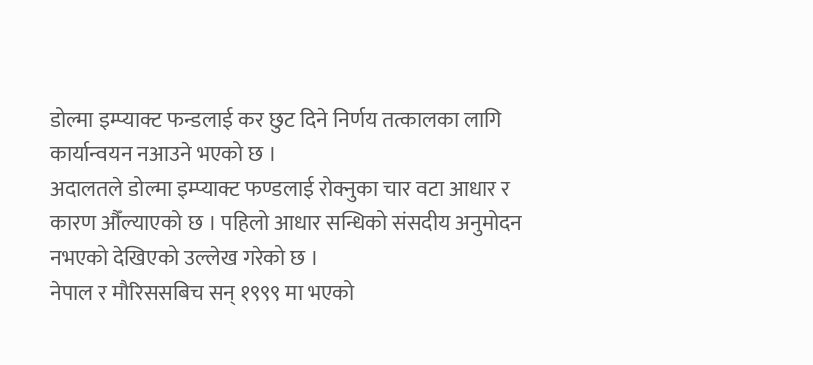डोल्मा इम्प्याक्ट फन्डलाई कर छुट दिने निर्णय तत्कालका लागि कार्यान्वयन नआउने भएको छ ।
अदालतले डोल्मा इम्प्याक्ट फण्डलाई रोक्नुका चार वटा आधार र कारण औँल्याएको छ । पहिलो आधार सन्धिको संसदीय अनुमोदन नभएको देखिएको उल्लेख गरेको छ ।
नेपाल र मौरिससबिच सन् १९९९ मा भएको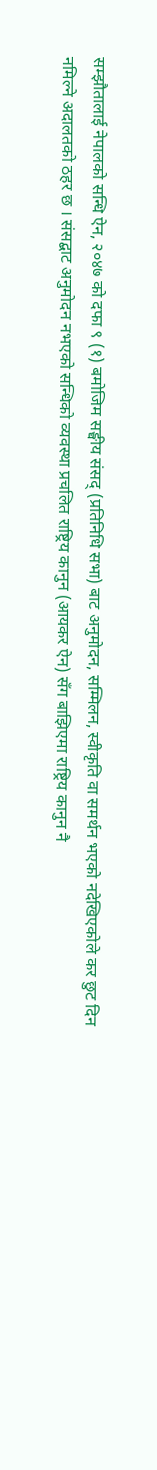सम्झौतालाई नेपालको सन्धि ऐन, २०४७ को दफा ९ (१) बमोजिम सङ्घीय संसद् (प्रतिनिधि सभा) बाट अनुमोदन, सम्मिलन, स्वीकृति वा समर्थन भएको नदेखिएकोले कर छुट दिन नमिल्ने अदालतको ठहर छ । संसद्बाट अनुमोदन नभएको सन्धिको व्यवस्था प्रचलित राष्ट्रिय कानुन (आयकर ऐन) सँग बाझिएमा राष्ट्रिय कानुन नै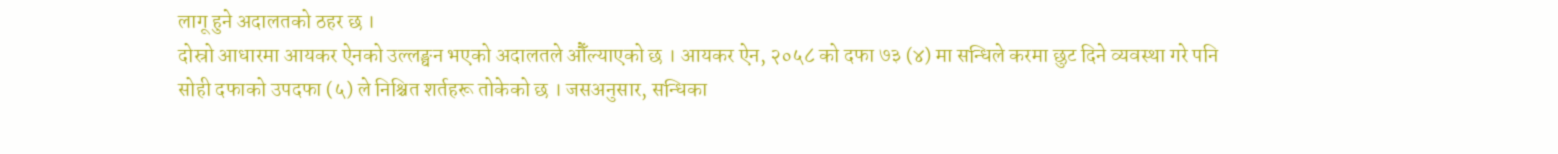लागू हुने अदालतको ठहर छ ।
दोस्रो आधारमा आयकर ऐनको उल्लङ्घन भएको अदालतले औँल्याएको छ । आयकर ऐन, २०५८ को दफा ७३ (४) मा सन्धिले करमा छुट दिने व्यवस्था गरे पनि सोही दफाको उपदफा (५) ले निश्चित शर्तहरू तोकेको छ । जसअनुसार, सन्धिका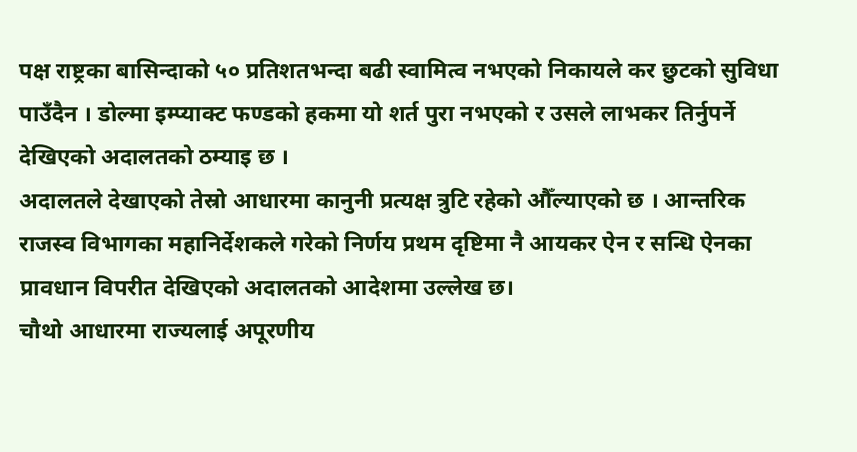पक्ष राष्ट्रका बासिन्दाको ५० प्रतिशतभन्दा बढी स्वामित्व नभएको निकायले कर छुटको सुविधा पाउँदैन । डोल्मा इम्प्याक्ट फण्डको हकमा यो शर्त पुरा नभएको र उसले लाभकर तिर्नुपर्ने देखिएको अदालतको ठम्याइ छ ।
अदालतले देखाएको तेस्रो आधारमा कानुनी प्रत्यक्ष त्रुटि रहेको औँल्याएको छ । आन्तरिक राजस्व विभागका महानिर्देशकले गरेको निर्णय प्रथम दृष्टिमा नै आयकर ऐन र सन्धि ऐनका प्रावधान विपरीत देखिएको अदालतको आदेशमा उल्लेख छ।
चौथो आधारमा राज्यलाई अपूरणीय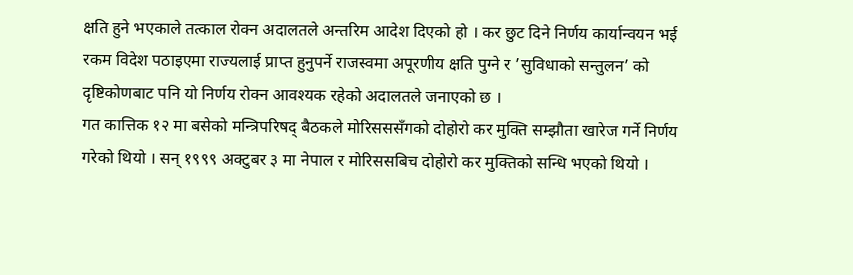क्षति हुने भएकाले तत्काल रोक्न अदालतले अन्तरिम आदेश दिएको हो । कर छुट दिने निर्णय कार्यान्वयन भई रकम विदेश पठाइएमा राज्यलाई प्राप्त हुनुपर्ने राजस्वमा अपूरणीय क्षति पुग्ने र ’सुविधाको सन्तुलन’ को दृष्टिकोणबाट पनि यो निर्णय रोक्न आवश्यक रहेको अदालतले जनाएको छ ।
गत कात्तिक १२ मा बसेको मन्त्रिपरिषद् बैठकले मोरिसससँगको दोहोरो कर मुक्ति सम्झौता खारेज गर्ने निर्णय गरेको थियो । सन् १९९९ अक्टुबर ३ मा नेपाल र मोरिससबिच दोहोरो कर मुक्तिको सन्धि भएको थियो ।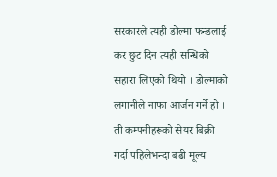सरकारले त्यही डोल्मा फन्डलाई कर छुट दिन त्यही सन्धिको सहारा लिएको थियो । डोल्माको लगानीले नाफा आर्जन गर्ने हो ।
ती कम्पनीहरूको सेयर बिक्री गर्दा पहिलेभन्दा बढी मूल्य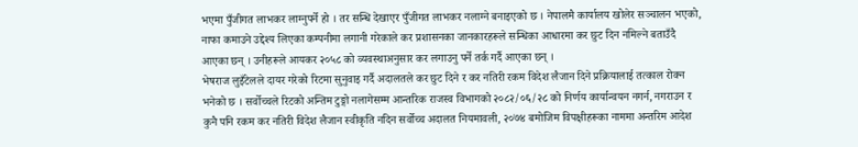भएमा पुँजीगत लाभकर लाग्नुपर्ने हो । तर सन्धि देखाएर पुँजीगत लाभकर नलाग्ने बनाइएको छ । नेपालमै कार्यालय खोलेर सञ्चालन भएको, नाफा कमाउने उद्देश्य लिएका कम्पनीमा लगानी गरेकाले कर प्रशासनका जानकारहरूले सन्धिका आधारमा कर छुट दिन नमिल्ने बताउँदै आएका छन् । उनीहरूले आयकर २०५८ को व्यवस्थाअनुसार कर लगाउनु पर्ने तर्क गर्दै आएका छन् ।
भेषराज लुइँटेलले दायर गरेको रिटमा सुनुवाइ गर्दै अदालतले कर छुट दिने र कर नतिरी रकम विदेश लैजान दिने प्रक्रियालाई तत्काल रोक्न भनेको छ । सर्वोच्चले रिटको अन्तिम टुङ्गो नलागेसम्म आन्तरिक राजस्व विभागको २०८२/०६/२८ को निर्णय कार्यान्वयन नगर्न, नगराउन र कुनै पनि रकम कर नतिरी विदेश लैजान स्वीकृति नदिन सर्वोच्च अदालत नियमावली, २०७४ बमोजिम विपक्षीहरूका नाममा अन्तरिम आदेश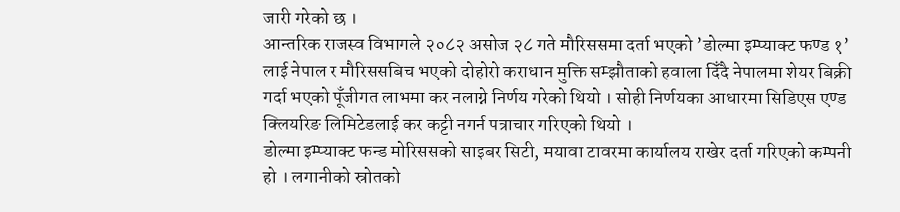जारी गरेको छ ।
आन्तरिक राजस्व विभागले २०८२ असोज २८ गते मौरिससमा दर्ता भएको ’डोल्मा इम्प्याक्ट फण्ड १’ लाई नेपाल र मौरिससबिच भएको दोहोरो कराधान मुक्ति सम्झौताको हवाला दिँदै नेपालमा शेयर बिक्री गर्दा भएको पूँजीगत लाभमा कर नलाग्ने निर्णय गरेको थियो । सोही निर्णयका आधारमा सिडिएस एण्ड क्लियरिङ लिमिटेडलाई कर कट्टी नगर्न पत्राचार गरिएको थियो ।
डोल्मा इम्प्याक्ट फन्ड मोरिससको साइबर सिटी, मयावा टावरमा कार्यालय राखेर दर्ता गरिएको कम्पनी हो । लगानीको स्रोतको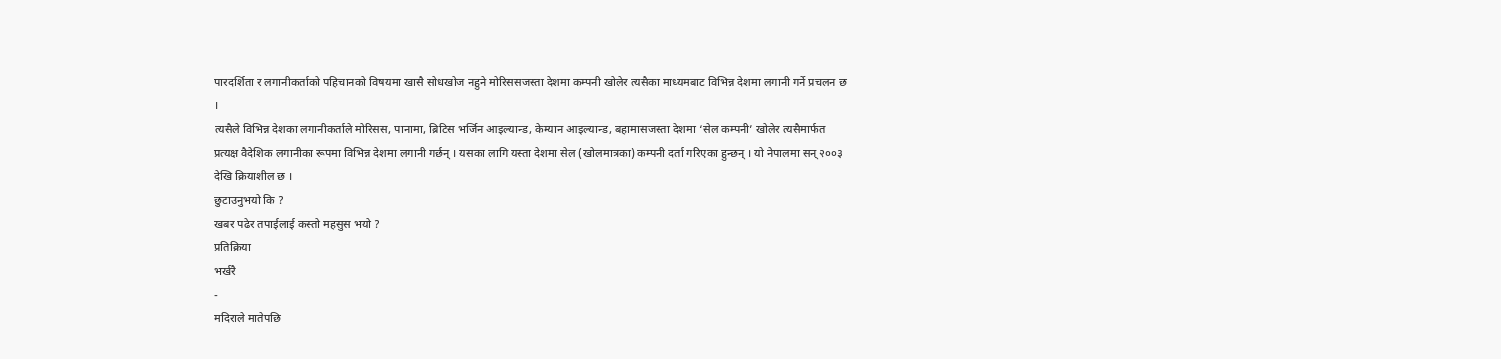पारदर्शिता र लगानीकर्ताको पहिचानको विषयमा खासै सोधखोज नहुने मोरिससजस्ता देशमा कम्पनी खोलेर त्यसैका माध्यमबाट विभिन्न देशमा लगानी गर्ने प्रचलन छ ।
त्यसैले विभिन्न देशका लगानीकर्ताले मोरिसस, पानामा, ब्रिटिस भर्जिन आइल्यान्ड, केम्यान आइल्यान्ड, बहामासजस्ता देशमा ‘सेल कम्पनी’ खोलेर त्यसैमार्फत प्रत्यक्ष वैदेशिक लगानीका रूपमा विभिन्न देशमा लगानी गर्छन् । यसका लागि यस्ता देशमा सेल (खोलमात्रका) कम्पनी दर्ता गरिएका हुन्छन् । यो नेपालमा सन् २००३ देखि क्रियाशील छ ।
छुटाउनुभयो कि ?
खबर पढेर तपाईलाई कस्तो महसुस भयो ?
प्रतिक्रिया
भर्खरै
-
मदिराले मातेपछि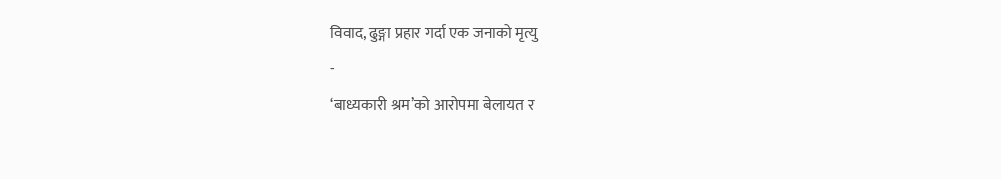विवाद, ढुङ्गा प्रहार गर्दा एक जनाको मृत्यु
-
‘बाध्यकारी श्रम’को आरोपमा बेलायत र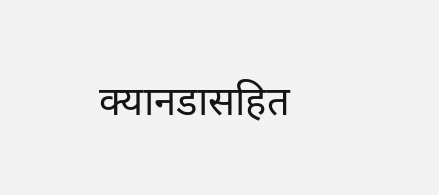क्यानडासहित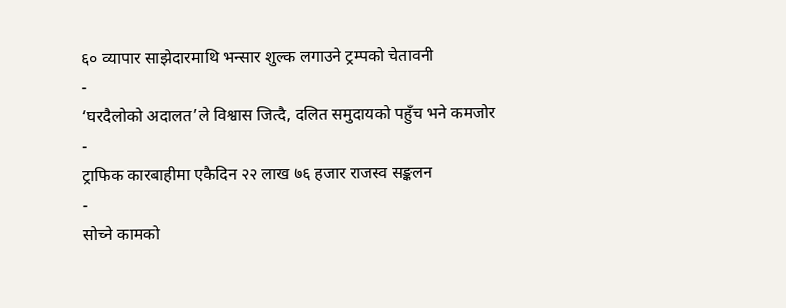६० व्यापार साझेदारमाथि भन्सार शुल्क लगाउने ट्रम्पको चेतावनी
-
‘घरदैलोको अदालत’ले विश्वास जित्दै, दलित समुदायको पहुँच भने कमजोर
-
ट्राफिक कारबाहीमा एकैदिन २२ लाख ७६ हजार राजस्व सङ्कलन
-
सोच्ने कामको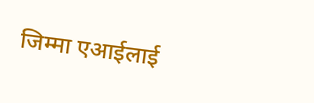जिम्मा एआईलाई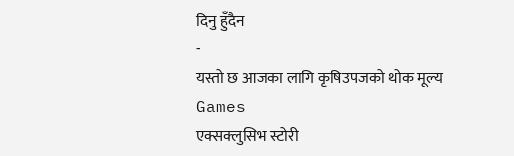दिनु हुँदैन
-
यस्तो छ आजका लागि कृषिउपजको थोक मूल्य
Games
एक्सक्लुसिभ स्टोरी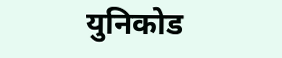युनिकोड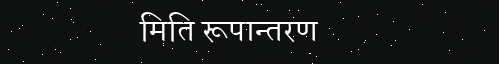मिति रूपान्तरण